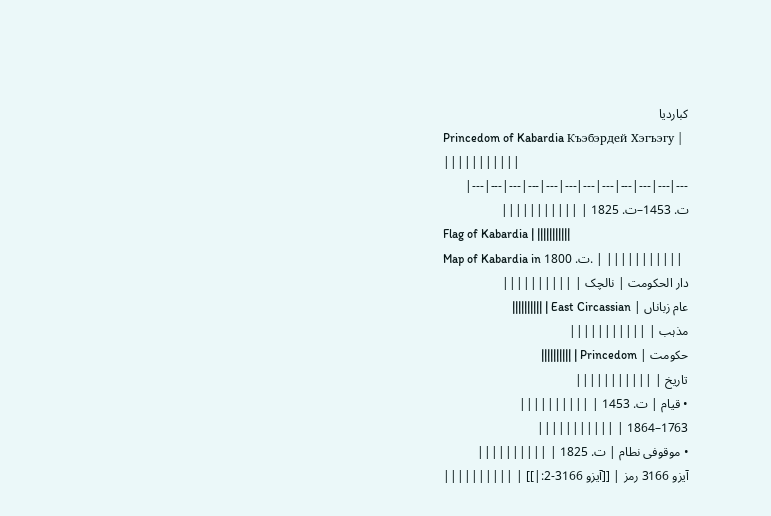کباردیا
Princedom of Kabardia Къэбэрдей Хэгъэгу | |||||||||||
---|---|---|---|---|---|---|---|---|---|---|---|
ت. 1453–ت. 1825 | |||||||||||
Flag of Kabardia | |||||||||||
Map of Kabardia in ت. 1800. | |||||||||||
دار الحکومت | نالچک | ||||||||||
عام زباناں | East Circassian | ||||||||||
مذہب | |||||||||||
حکومت | Princedom | ||||||||||
تاریخ | |||||||||||
• قیام | ت. 1453 | ||||||||||
1763–1864 | |||||||||||
• موقوفی نطام | ت. 1825 | ||||||||||
آیزو 3166 رمز | [[آیزو 3166-2:|]] | ||||||||||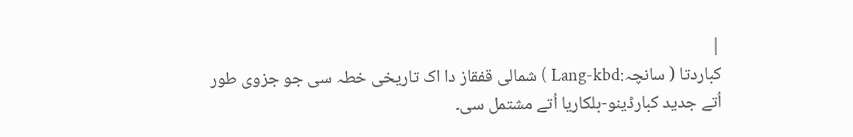|
کباردتا ( سانچہ:Lang-kbd ) شمالی قفقاز دا اک تاریخی خطہ سی جو جزوی طور اُتے جدید کبارڈینو-بلکاریا اُتے مشتمل سی۔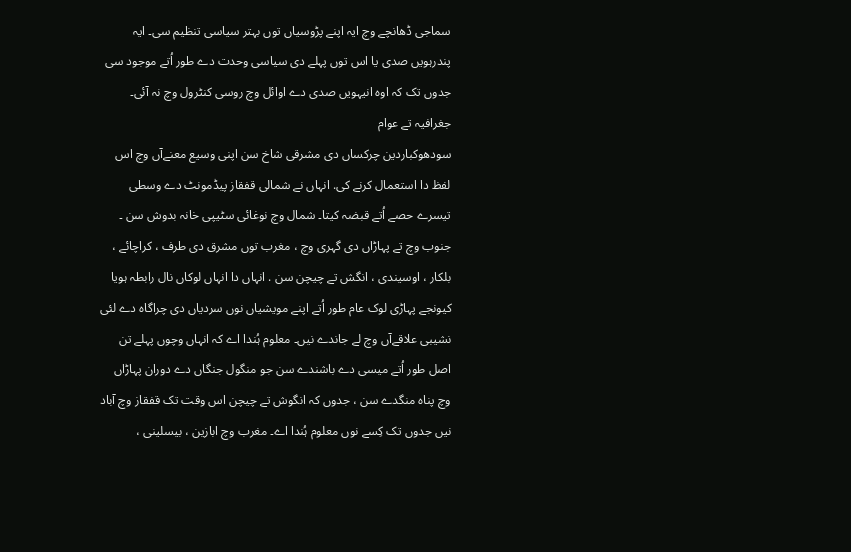سماجی ڈھانچے وچ ایہ اپنے پڑوسیاں توں بہتر سیاسی تنظیم سی۔ ایہ پندرہويں صدی یا اس توں پہلے دی سیاسی وحدت دے طور اُتے موجود سی جدوں تک کہ اوہ انیہويں صدی دے اوائل وچ روسی کنٹرول وچ نہ آئی۔
جغرافیہ تے عوام
سودھوکباردین چرکساں دی مشرقی شاخ سن اپنی وسیع معنےآں وچ اس لفظ دا استعمال کرنے کی. انہاں نے شمالی قفقاز پیڈمونٹ دے وسطی تیسرے حصے اُتے قبضہ کيتا۔ شمال وچ نوغائی سٹیپی خانہ بدوش سن ۔ جنوب وچ تے پہاڑاں دی گہری وچ ، مغرب توں مشرق دی طرف ، کراچائے ، بلکار ، اوسیندی ، انگش تے چیچن سن . انہاں دا انہاں لوکاں نال رابطہ ہويا کیونجے پہاڑی لوک عام طور اُتے اپنے مویشیاں نوں سردیاں دی چراگاہ دے لئی نشیبی علاقےآں وچ لے جاندے نيں۔ معلوم ہُندا اے کہ انہاں وچوں پہلے تن اصل طور اُتے میسی دے باشندے سن جو منگول جنگاں دے دوران پہاڑاں وچ پناہ منگدے سن ، جدوں کہ انگوش تے چیچن اس وقت تک قفقاز وچ آباد نيں جدوں تک کِسے نوں معلوم ہُندا اے۔ مغرب وچ ابازین ، بیسلینی ،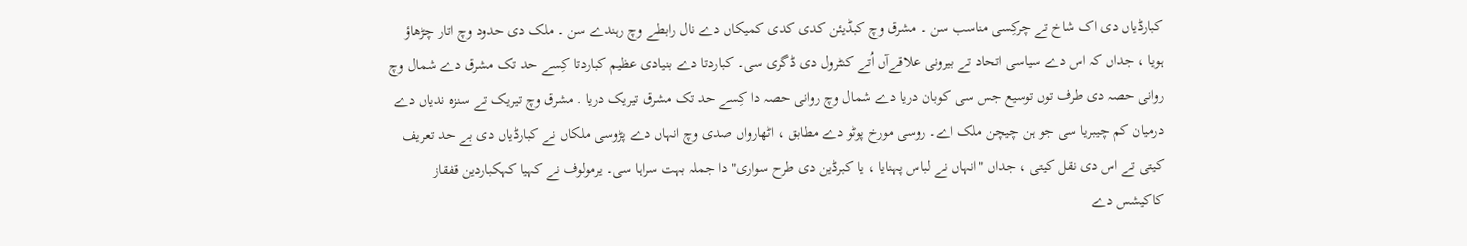کبارڈیاں دی اک شاخ تے چرکِسی مناسب سن ۔ مشرق وچ کبڈیئن کدی کدی کمیکاں دے نال رابطے وچ رہندے سن ۔ ملک دی حدود وچ اتار چڑھاؤ ہويا ، جداں کہ اس دے سیاسی اتحاد تے بیرونی علاقےآں اُتے کنٹرول دی ڈگری سی۔ کباردتا دے بنیادی عظیم کباردتا کِسے حد تک مشرق دے شمال وچ روانی حصہ دی طرف توں توسیع جس سی کوبان دریا دے شمال وچ روانی حصہ دا کِسے حد تک مشرق تیریک دریا . مشرق وچ تیریک تے سنزہ ندیاں دے درمیان کم چیبریا سی جو ہن چیچن ملک اے۔ روسی مورخ پوٹو دے مطابق ، اٹھارواں صدی وچ انہاں دے پڑوسی ملکاں نے کبارڈیاں دی بے حد تعریف کيتی تے اس دی نقل کيتی ، جداں "انہاں نے لباس پہنایا ، یا کبرڈین دی طرح سواری" دا جملہ بہت سراہا سی۔ یرمولوف نے کہیا کہکباردین قفقاز کاکیشس دے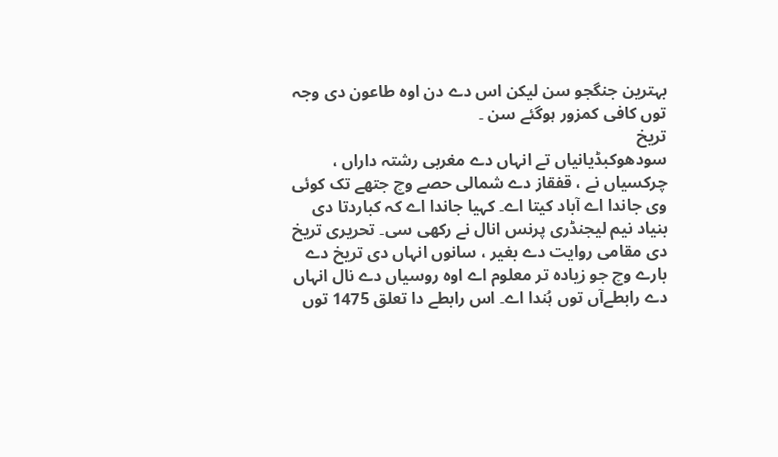بہترین جنگجو سن لیکن اس دے دن اوہ طاعون دی وجہ توں کافی کمزور ہوگئے سن ۔
تریخ
سودھوکبڈیانیاں تے انہاں دے مغربی رشتہ داراں ، چرکسیاں نے ، قفقاز دے شمالی حصے وچ جتھے تک کوئی وی جاندا اے آباد کيتا اے۔ کہیا جاندا اے کہ کباردتا دی بنیاد نیم لیجنڈری پرنس انال نے رکھی سی۔ تحریری تریخ دی مقامی روایت دے بغیر ، سانوں انہاں دی تریخ دے بارے وچ جو زیادہ تر معلوم اے اوہ روسیاں دے نال انہاں دے رابطےآں توں ہُندا اے۔ اس رابطے دا تعلق 1475 توں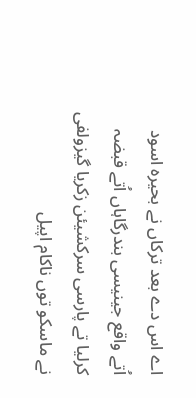اے اس دے بعد ترکاں نے بحیرہ اسود اُتے واقع جینیسی بندرگاہاں اُتے قبضہ کرلیا تے پارسی سرکشیئن زکریا گیزولفی نے ماسکو توں ناکام اپیل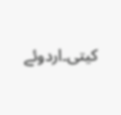کيتی۔اردوئے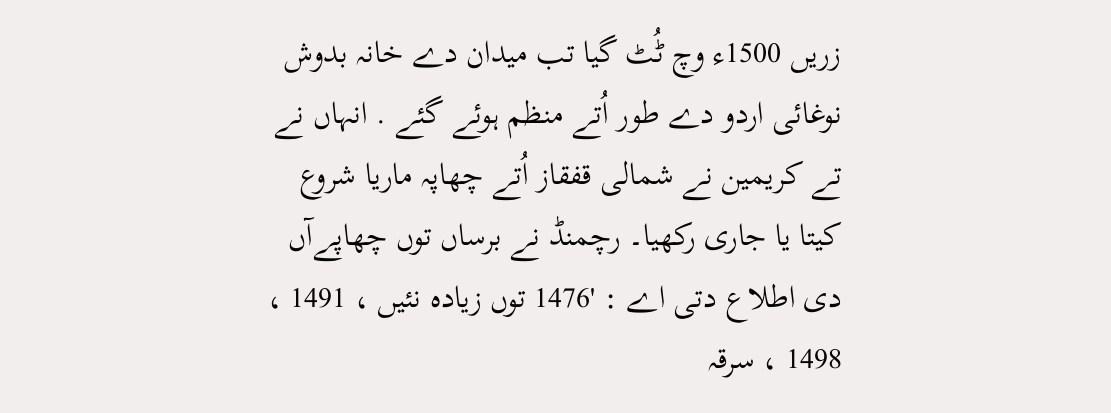زريں 1500ء وچ ٹُٹ گیا تب میدان دے خانہ بدوش نوغائی اردو دے طور اُتے منظم ہوئے گئے . انہاں نے تے کریمین نے شمالی قفقاز اُتے چھاپہ ماریا شروع کيتا یا جاری رکھیا۔ رچمنڈ نے برساں توں چھاپےآں دی اطلاع دتی اے : '1476 توں زیادہ نئيں ، 1491 ، 1498 ، سرقہ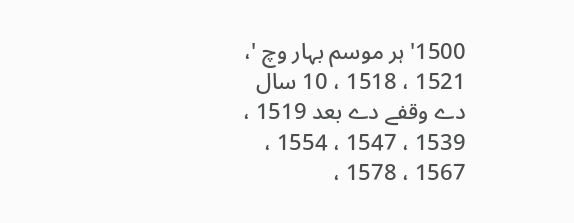1500' ہر موسم بہار وچ '، 1521 ، 1518 ، 10 سال دے وقفے دے بعد 1519 ، 1539 ، 1547 ، 1554 ، 1567 ، 1578 ،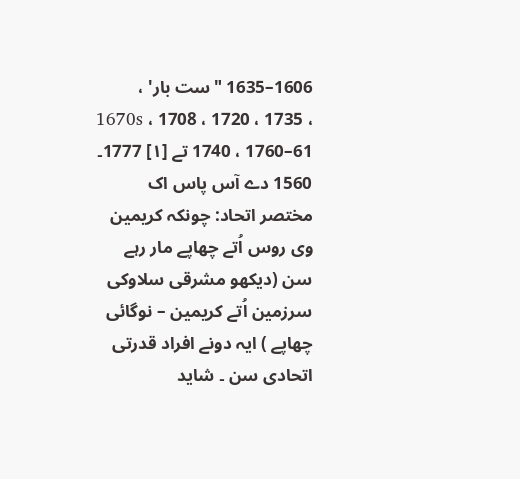1606–1635 "ست بار' ، 1670s ، 1708 ، 1720 ، 1735 ، 1740 ، 1760–61 تے [۱] 1777۔
1560 دے آس پاس اک مختصر اتحاد: چونکہ کریمین وی روس اُتے چھاپے مار رہے سن (دیکھو مشرقی سلاوکی سرزمین اُتے کریمین – نوگائی چھاپے ) ایہ دونے افراد قدرتی اتحادی سن ۔ شاید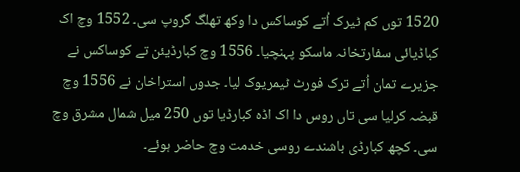1520 توں کم ٹیرک اُتے کوساکس دا وکھ تھلگ گروپ سی۔ 1552 وچ اک کباڈیائی سفارتخانہ ماسکو پہنچیا۔ 1556 وچ کبارڈیئن تے کوساکس نے جزیرے تمان اُتے ترک فورٹ ٹیمریوک لیا۔ جدوں استراخان نے 1556 وچ قبضہ کرلیا سی تاں روس دا اک اڈہ کبارڈیا توں 250 میل شمال مشرق وچ سی۔ کچھ کبارڈی باشندے روسی خدمت وچ حاضر ہوئے۔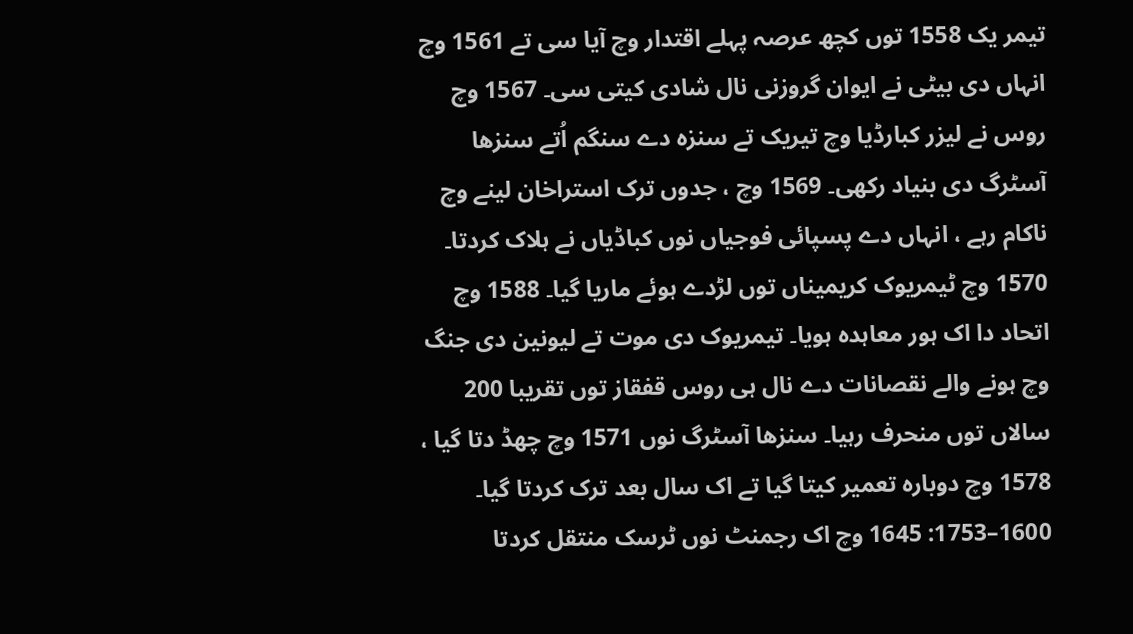تیمر یک 1558 توں کچھ عرصہ پہلے اقتدار وچ آیا سی تے 1561 وچ انہاں دی بیٹی نے ایوان گروزنی نال شادی کيتی سی۔ 1567 وچ روس نے لیزر کبارڈیا وچ تیریک تے سنزہ دے سنگم اُتے سنزھا آسٹرگ دی بنیاد رکھی۔ 1569 وچ ، جدوں ترک استراخان لینے وچ ناکام رہے ، انہاں دے پسپائی فوجیاں نوں کباڈیاں نے ہلاک کردتا۔ 1570 وچ ٹیمریوک کریمیناں توں لڑدے ہوئے ماریا گیا۔ 1588 وچ اتحاد دا اک ہور معاہدہ ہويا۔ تیمریوک دی موت تے لیونین دی جنگ وچ ہونے والے نقصانات دے نال ہی روس قفقاز توں تقریبا 200 سالاں توں منحرف رہیا۔ سنزھا آسٹرگ نوں 1571 وچ چھڈ دتا گیا ، 1578 وچ دوبارہ تعمیر کيتا گیا تے اک سال بعد ترک کردتا گیا۔
1600–1753: 1645 وچ اک رجمنٹ نوں ٹرسک منتقل کردتا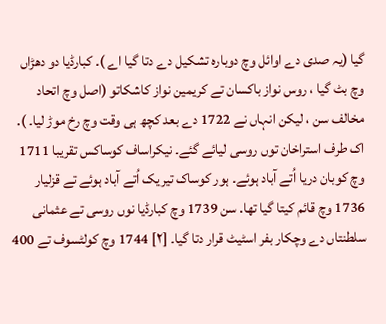گیا (یہ صدی دے اوائل وچ دوبارہ تشکیل دے دتا گیا اے )۔ کبارڈیا دو دھڑاں وچ بٹ گیا ، روس نواز باکسان تے کریمین نواز کاشکاتو (اصل وچ اتحاد مخالف سن ، لیکن انہاں نے 1722 دے بعد کچھ ہی وقت وچ رخ موڑ لیا۔ ). اک طرف استراخان توں روسی لیائے گئے۔ نیکراساف کوساکس تقریبا 1711 وچ کوبان دریا اُتے آباد ہوئے۔ ہور کوساک تیریک اُتے آباد ہوئے تے قزلیار 1736 وچ قائم کيتا گیا تھا. سن 1739 وچ کبارڈیا نوں روسی تے عثمانی سلطنتاں دے وچکار بفر اسٹیٹ قرار دتا گیا۔ [۲] 1744 وچ کولٹسوف تے 400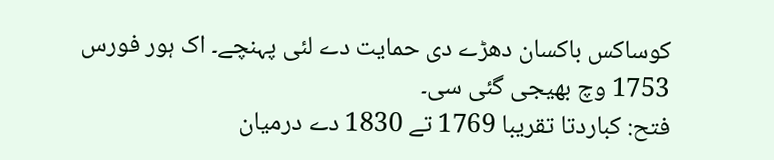کوساکس باکسان دھڑے دی حمایت دے لئی پہنچے۔ اک ہور فورس 1753 وچ بھیجی گئی سی۔
فتح: کباردتا تقریبا 1769 تے 1830 دے درمیان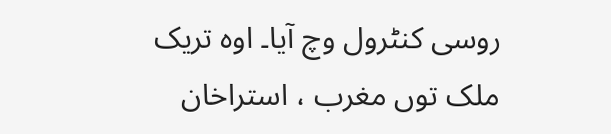روسی کنٹرول وچ آیا۔ اوہ تریک ملک توں مغرب ، استراخان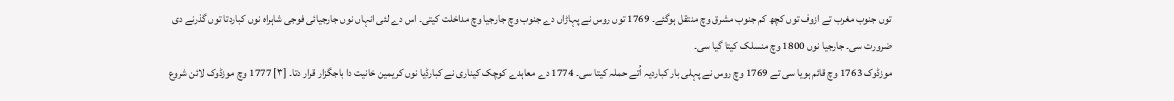توں جنوب مغرب تے ازوف توں کچھ کم جنوب مشرق وچ منتقل ہوگئے۔ 1769 توں روس نے پہاڑاں دے جنوب وچ جارجیا وچ مداخلت کيتی۔ اس دے لئی انہاں نوں جارجیائی فوجی شاہراہ نوں کباردتا توں گذرنے دی ضرورت سی۔ جارجیا نوں 1800 وچ منسلک کيتا گیا سی۔
موزڈوک 1763 وچ قائم ہويا سی تے 1769 وچ روس نے پہلی بار کباردیہ اُتے حملہ کيتا سی۔ 1774 دے معاہدے کوچک کیناری نے کبارڈیا نوں کریمین خانیت دا باجگزار قرار دتا۔ [۳] 1777 وچ موزڈوک لائن شروع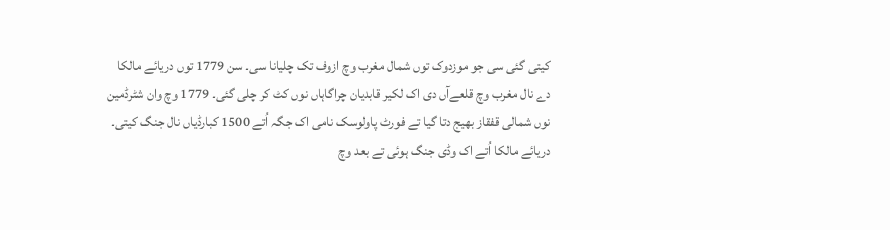کيتی گئی سی جو موزدوک توں شمال مغرب وچ ازوف تک چلیانا سی۔ سن 1779 توں دریائے مالکا دے نال مغرب وچ قلعےآں دی اک لکیر قابدیان چراگاہاں نوں کٹ کر چلی گئی۔ 1779 وچ وان شٹرڈمین نوں شمالی قفقاز بھیج دتا گیا تے فورٹ پاولوسک نامی اک جگہ اُتے 1500 کبارڈیاں نال جنگ کيتی۔ دریائے مالکا اُتے اک وڈی جنگ ہوئی تے بعد وچ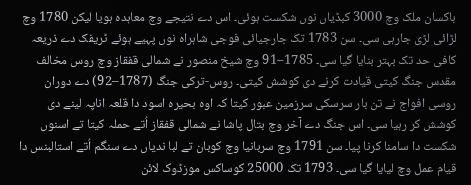باکسان ملک وچ 3000 کبڈیاں نوں شکست ہوئی۔ اس دے نتیجے وچ معاہدہ ہويا لیکن 1780 وچ لڑائی لڑی جارہی سی۔ سن 1783 تک جارجیائی فوجی شاہراہ نوں پہیے ہوئے ٹریفک دے ذریعہ کافی حد تک بہتر بنایا گیا سی۔ 1785–91 وچ شیخ منصور نے شمالی قفقاز وچ روس مخالف مقدس جنگ کيتی قیادت کرنے دی کوشش کيتی۔ روس-ترکی جنگ (1787–92) دے دوران روسی افواج نے تن بار سرسکی سرزمین عبور کيتا کہ اوہ بحیرہ اسود دا قلعہ اناپہ لینے دی کوشش کر رہیا سی۔ اس جنگ دے آخر وچ بتال پاشا نے شمالی قفقاز اُتے حملہ کيتا تے اسنوں شکست دا سامنا کرنا پيا۔ سن 1791 وچ سربانیا وچ کوبان تے لبا ندیاں دے سنگم اُتے استالبنس دا قیام عمل وچ لیایا گیا سی۔ 1793 تک 25000 کوساکس موزڈوک لائن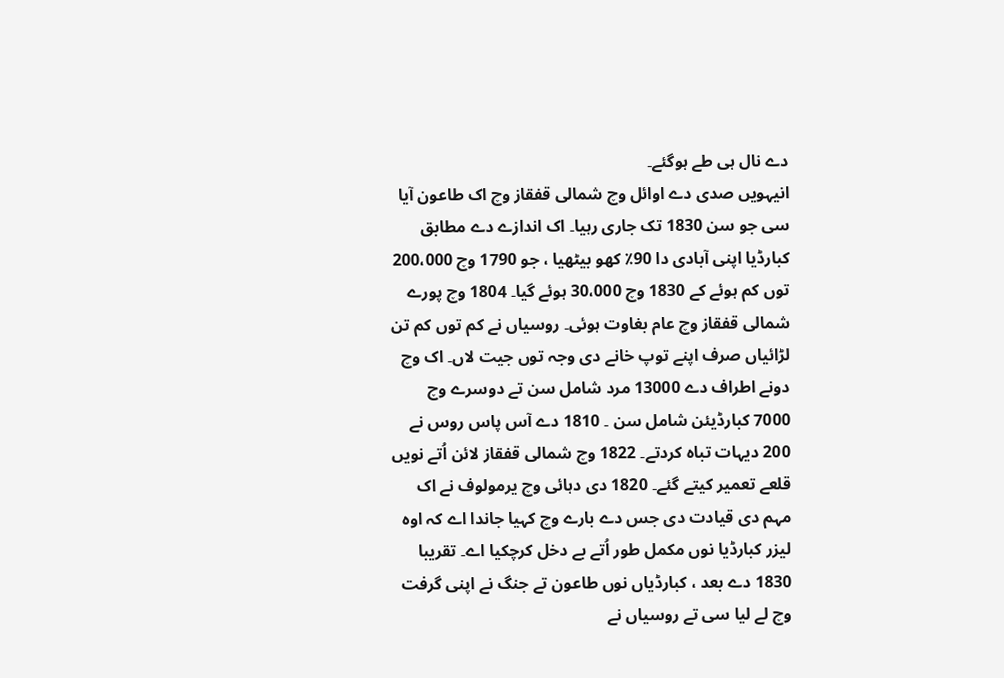دے نال ہی طے ہوگئے۔
انیہويں صدی دے اوائل وچ شمالی قفقاز وچ اک طاعون آیا سی جو سن 1830 تک جاری رہیا۔ اک اندازے دے مطابق کبارڈیا اپنی آبادی دا 90٪ کھو بیٹھیا ، جو 1790 وچ 200،000 توں کم ہوئے کے 1830 وچ 30،000 ہوئے گیا۔ 1804 وچ پورے شمالی قفقاز وچ عام بغاوت ہوئی۔ روسیاں نے کم توں کم تن لڑائیاں صرف اپنے توپ خانے دی وجہ توں جیت لاں۔ اک وچ دونے اطراف دے 13000 مرد شامل سن تے دوسرے وچ 7000 کبارڈیئن شامل سن ۔ 1810 دے آس پاس روس نے 200 دیہات تباہ کردتے۔ 1822 وچ شمالی قفقاز لائن اُتے نويں قلعے تعمیر کیتے گئے۔ 1820 دی دہائی وچ یرمولوف نے اک مہم دی قیادت دی جس دے بارے وچ کہیا جاندا اے کہ اوہ لیزر کبارڈیا نوں مکمل طور اُتے بے دخل کرچکيا اے۔ تقریبا 1830 دے بعد ، کبارڈیاں نوں طاعون تے جنگ نے اپنی گرفت وچ لے لیا سی تے روسیاں نے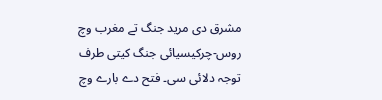مشرق دی مرید جنگ تے مغرب وچ روس-چرکیسیائی جنگ کيتی طرف توجہ دلائی سی۔ فتح دے بارے وچ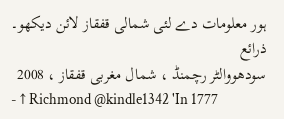ہور معلومات دے لئی شمالی قفقاز لائن دیکھو۔
ذرائع
سودھووالٹر رچمنڈ ، شمال مغربی قفقاز ، 2008
- ↑ Richmond @kindle1342 'In 1777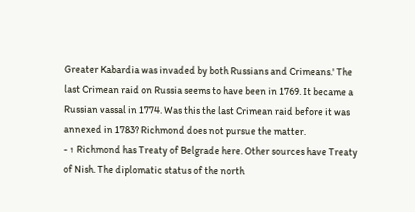Greater Kabardia was invaded by both Russians and Crimeans.' The last Crimean raid on Russia seems to have been in 1769. It became a Russian vassal in 1774. Was this the last Crimean raid before it was annexed in 1783? Richmond does not pursue the matter.
- ↑ Richmond has Treaty of Belgrade here. Other sources have Treaty of Nish. The diplomatic status of the north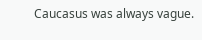Caucasus was always vague.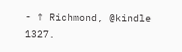- ↑ Richmond, @kindle 1327.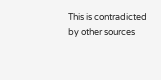This is contradicted by other sources